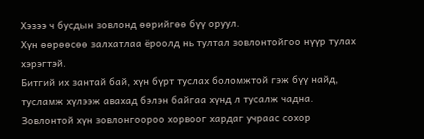Хэзээ ч бусдын зовлонд өөрийгөө бүү оруул.
Хүн өөрөөсөө залхатлаа ёроолд нь тултал зовлонтойгоо нүүр тулах хэрэгтэй.
Битгий их зантай бай, хүн бүрт туслах боломжтой гэж бүү найд, тусламж хүлээж авахад бэлэн байгаа хүнд л тусалж чадна.
Зовлонтой хүн зовлонгоороо хорвоог хардаг учраас сохор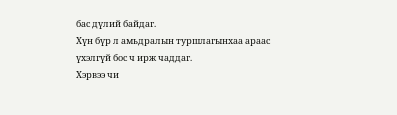бас дүлий байдаг.
Хүн бүр л амьдралын туршлагынхаа араас үхэлгүй бос ч ирж чаддаг.
Хэрвээ чи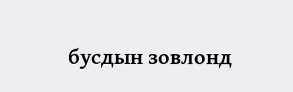бусдын зовлонд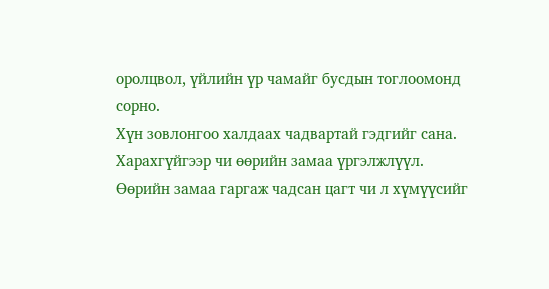оролцвол, үйлийн үр чамайг бусдын тоглоомонд сорно.
Хүн зовлонгоо халдаах чадвартай гэдгийг сана.
Харахгүйгээр чи өөрийн замаа үргэлжлүүл.
Өөрийн замаа гаргаж чадсан цагт чи л хүмүүсийг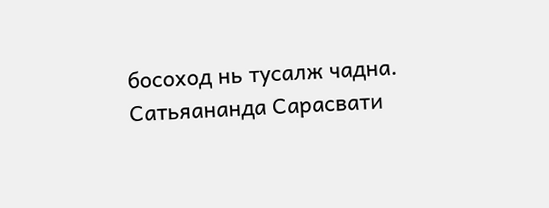босоход нь тусалж чадна.
Сатьяананда Сарасвати